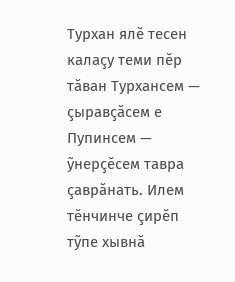Турхан ялĕ тесен калаçу теми пĕр тăван Турхансем — çыравçăсем е Пупинсем — ỹнерçĕсем тавра çаврăнать. Илем тĕнчинче çирĕп тỹпе хывнă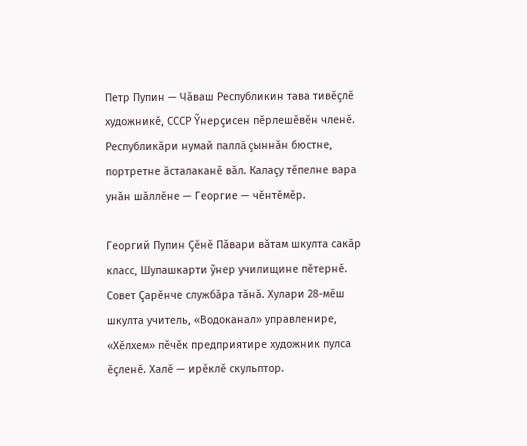Петр Пупин — Чăваш Республикин тава тивĕçлĕ художникĕ, СССР Ỹнерçисен пĕрлешĕвĕн членĕ. Республикăри нумай паллă çыннăн бюстне, портретне ăсталаканĕ вăл. Калаçу тĕпелне вара унăн шăллĕне — Георгие — чĕнтĕмĕр.

Георгий Пупин Çĕнĕ Пăвари вăтам шкулта сакăр класс, Шупашкарти ỹнер училищине пĕтернĕ. Совет Çарĕнче службăра тăнă. Хулари 28-мĕш шкулта учитель, «Водоканал» управленире, «Хĕлхем» пĕчĕк предприятире художник пулса ĕçленĕ. Халĕ — ирĕклĕ скульптор.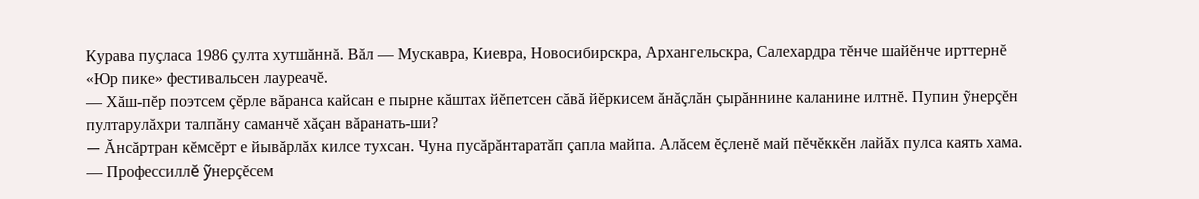Курава пуçласа 1986 çулта хутшăннă. Вăл — Мускавра, Киевра, Новосибирскра, Архангельскра, Салехардра тĕнче шайĕнче ирттернĕ «Юр пике» фестивальсен лауреачĕ.
— Хăш-пĕр поэтсем çĕрле вăранса кайсан е пырне кăштах йĕпетсен сăвă йĕркисем ăнăçлăн çырăннине каланине илтнĕ. Пупин ỹнерçĕн пултарулăхри талпăну саманчĕ хăçан вăранать-ши?
— Ăнсăртран кĕмсĕрт е йывăрлăх килсе тухсан. Чуна пусăрăнтаратăп çапла майпа. Алăсем ĕçленĕ май пĕчĕккĕн лайăх пулса каять хама.
— Профессиллĕ ỹнерçĕсем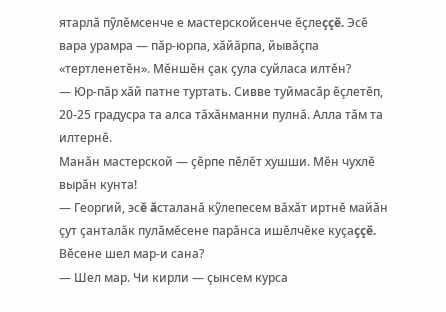ятарлă пỹлĕмсенче е мастерскойсенче ĕçлеççĕ. Эсĕ вара урамра — пăр-юрпа, хăйăрпа, йывăçпа «тертленетĕн». Мĕншĕн çак çула суйласа илтĕн?
— Юр-пăр хăй патне туртать. Сивве туймасăр ĕçлетĕп, 20-25 градусра та алса тăхăнманни пулнă. Алла тăм та илтернĕ.
Манăн мастерской — çĕрпе пĕлĕт хушши. Мĕн чухлĕ вырăн кунта!
— Георгий, эсĕ ăсталанă кỹлепесем вăхăт иртнĕ майăн çут çанталăк пулăмĕсене парăнса ишĕлчĕке куçаççĕ. Вĕсене шел мар-и сана?
— Шел мар. Чи кирли — çынсем курса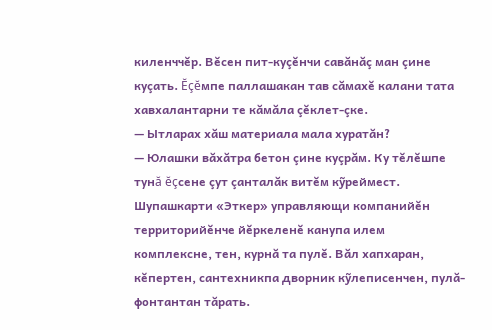киленччĕр. Вĕсен пит-куçĕнчи савăнăç ман çине куçать. Ĕçĕмпе паллашакан тав сăмахĕ калани тата хавхалантарни те кăмăла çĕклет-çке.
— Ытларах хăш материала мала хуратăн?
— Юлашки вăхăтра бетон çине куçрăм. Ку тĕлĕшпе тунă ĕçсене çут çанталăк витĕм кỹреймест. Шупашкарти «Эткер» управляющи компанийĕн территорийĕнче йĕркеленĕ канупа илем комплексне, тен, курнă та пулĕ. Вăл хапхаран, кĕпертен, сантехникпа дворник кỹлеписенчен, пулă-фонтантан тăрать.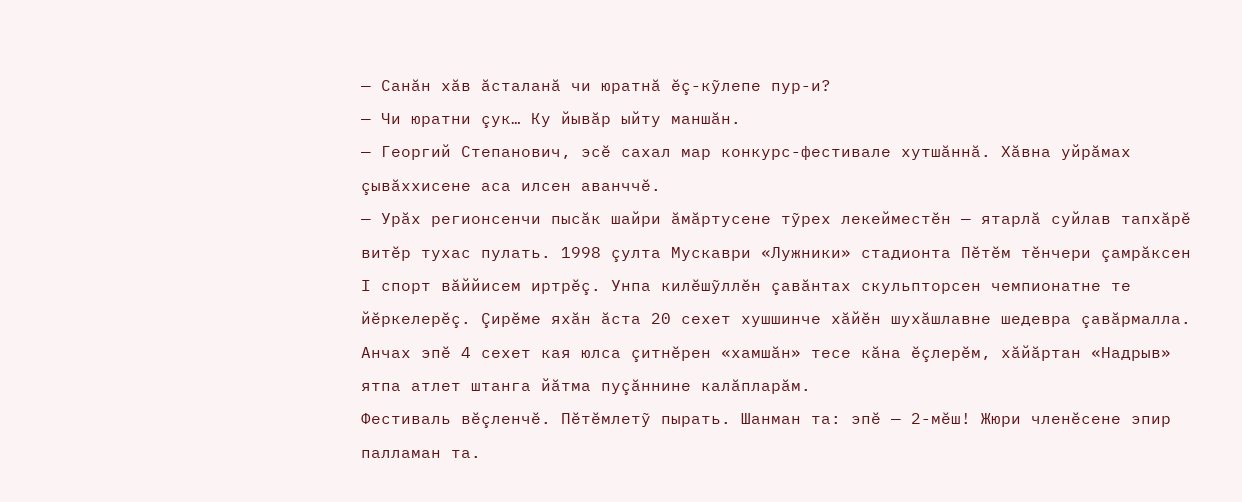— Санăн хăв ăсталанă чи юратнă ĕç-кỹлепе пур-и?
— Чи юратни çук… Ку йывăр ыйту маншăн.
— Георгий Степанович, эсĕ сахал мар конкурс-фестивале хутшăннă. Хăвна уйрăмах çывăххисене аса илсен аванччĕ.
— Урăх регионсенчи пысăк шайри ăмăртусене тỹрех лекейместĕн — ятарлă суйлав тапхăрĕ витĕр тухас пулать. 1998 çулта Мускаври «Лужники» стадионта Пĕтĕм тĕнчери çамрăксен I спорт вăййисем иртрĕç. Унпа килĕшỹллĕн çавăнтах скульпторсен чемпионатне те йĕркелерĕç. Çирĕме яхăн ăста 20 сехет хушшинче хăйĕн шухăшлавне шедевра çавăрмалла. Анчах эпĕ 4 сехет кая юлса çитнĕрен «хамшăн» тесе кăна ĕçлерĕм, хăйăртан «Надрыв» ятпа атлет штанга йăтма пуçăннине калăпларăм.
Фестиваль вĕçленчĕ. Пĕтĕмлетỹ пырать. Шанман та: эпĕ — 2-мĕш! Жюри членĕсене эпир палламан та.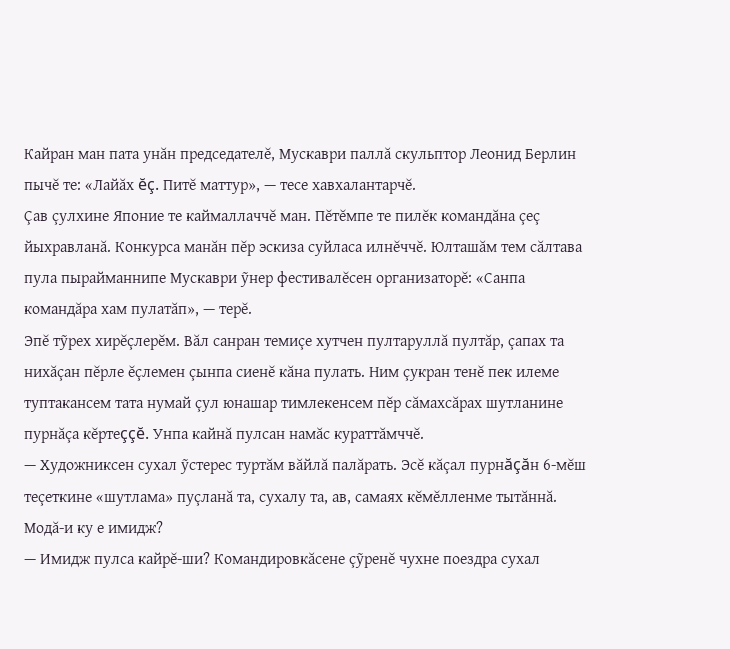Кайран ман пата унăн председателĕ, Мускаври паллă скульптор Леонид Берлин пычĕ те: «Лайăх ĕç. Питĕ маттур», — тесе хавхалантарчĕ.
Çав çулхине Японие те каймаллаччĕ ман. Пĕтĕмпе те пилĕк командăна çеç йыхравланă. Конкурса манăн пĕр эскиза суйласа илнĕччĕ. Юлташăм тем сăлтава пула пырайманнипе Мускаври ỹнер фестивалĕсен организаторĕ: «Санпа командăра хам пулатăп», — терĕ.
Эпĕ тỹрех хирĕçлерĕм. Вăл санран темиçе хутчен пултаруллă пултăр, çапах та нихăçан пĕрле ĕçлемен çынпа сиенĕ кăна пулать. Ним çукран тенĕ пек илеме туптакансем тата нумай çул юнашар тимлекенсем пĕр сăмахсăрах шутланине пурнăçа кĕртеççĕ. Унпа кайнă пулсан намăс кураттăмччĕ.
— Художниксен сухал ỹстерес туртăм вăйлă палăрать. Эсĕ кăçал пурнăçăн 6-мĕш теçеткине «шутлама» пуçланă та, сухалу та, ав, самаях кĕмĕлленме тытăннă. Модă-и ку е имидж?
— Имидж пулса кайрĕ-ши? Командировкăсене çỹренĕ чухне поездра сухал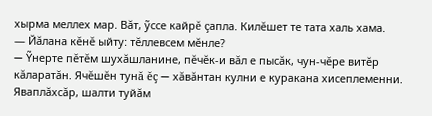хырма меллех мар. Вăт, ỹссе кайрĕ çапла. Килĕшет те тата халь хама.
— Йăлана кĕнĕ ыйту: тĕллевсем мĕнле?
— Ỹнерте пĕтĕм шухăшланине, пĕчĕк-и вăл е пысăк, чун-чĕре витĕр кăларатăн. Ячĕшĕн тунă ĕç — хăвăнтан кулни е куракана хисеплеменни. Яваплăхсăр, шалти туйăм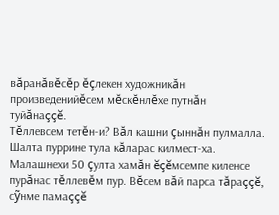вăранăвĕсĕр ĕçлекен художникăн произведенийĕсем мĕскĕнлĕхе путнăн туйăнаççĕ.
Тĕллевсем тетĕн-и? Вăл кашни çыннăн пулмалла. Шалта пуррине тула кăларас килмест-ха. Малашнехи 50 çулта хамăн ĕçĕмсемпе киленсе пурăнас тĕллевĕм пур. Вĕсем вăй парса тăраççĕ, сỹнме памаççĕ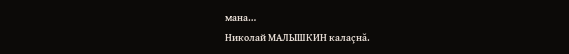мана…
Николай МАЛЫШКИН калаçнă.